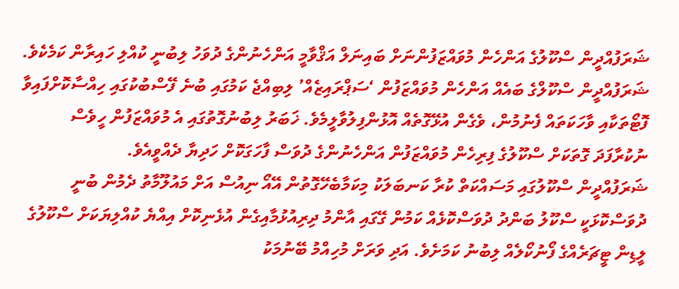ޝަރަފުއްދީން ސްކޫލުގެ އަންހެން މުވައްޒަފުންނަށް ބައިނަލް އަޤްވާމީ އަންހެނުންގެ ދުވަހު ލިބުނީ ކުއްލި ހައިރާން ކަމެކެވެ.
ޝަރަފުއްދީން ސްކޫލްގެ ބައެއް އަންހެން މުވައްޒަފުން ‘ސަޕްރައިޒެއް’ ލިބިއްޖެ ކަމުގައި ބުނެ ފޭސްބުކުގައި ހިއްސާކޮށްފައިވާ ފޮޓޯތަކާއި ވާހަކަތައް ފެނުމުން، ވެގެން އުޅޭގޮތެއް އޮޅުންފިލުވާލީމެވެ. ޚަބަރު ލިބުނުގޮތުގައި އެ މުވައްޒަފުން ހީވެސް ނުކުރާފަދަ ގޮތަކަށް ސްކޫލުގެ ފިރިހެން މުވައްޒަފުން އަންހެނުންގެ ދުވަސް ފާހަގަކޮށް ހަދިޔާ ދެއްވީއެވެ.
ޝަރަފުއްދީން ސްކޫލުގައި މަސައްކަތް ކުރާ ކަނބަލަކު މިކަމާބެހޭގޮތުން އޭއޯ ނިއުސް އަށް މައުލޫމާތު ދެމުން ބުނީ ދުވަސްކޮޅަކީ ސްކޫލު ބަންދު ދުވަސްކޮޅެއް ކަމުން ގޭގައި އާންމު ދިރިއުޅުމާއިގެން އުޅެނިކޮށް އިއްޔެ ކުއްލިޔަކަށް ސްކޫލުގެ ލީޑިން ޓީޗަރެއްގެ ފޯނުކޯލެއް ލިބުނު ކަމަށެވެ. އަދި ވަރަށް މުހިއްމު ބޭނުމަކު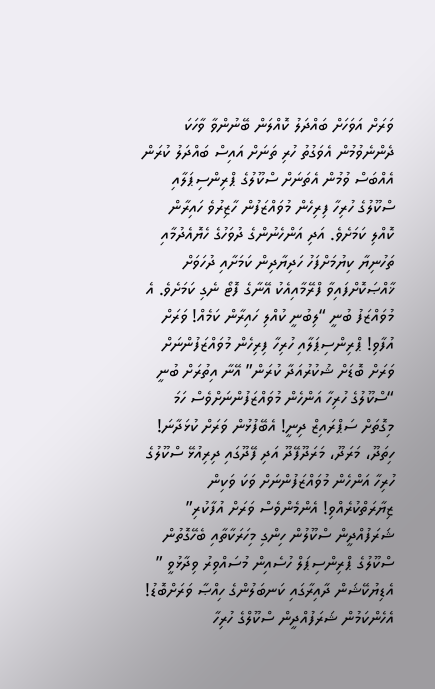ވަރަށް އަވަހަށް ބައްދަލު ކޮއްލަން ބޭނުންވާ ވާހަކަ ދެންނެވުމުން އެވަގުތު ހުރި ތަނަށް އައިސް ބައްދަލު ކުރަން އެއްބަސް ވުމުން އެތަނަށް ސްކޫލުގެ ޕްރިންސިޕަލާއި ސްކޫލުގެ ހުރިހާ ފިރިހެން މުވައްޒަފުން ހާޒިރުވެ ހައިރާން ކޮއްލި ކަމަށެވެ. އަދި އަންހެނުންގެ ދުވަހުގެ ހެޔޮއެދުމާއި ތަހުނިޔާ ކިޔުމަށްފަހު ހަދިޔާދިން ކަމަށާއި ދުހަވަށް ޚާއްޞަކޮށްފައިވާ ފްރޭމާއިއެކު އޭނާގެ ފޮޓޯ ނެގި ކަމަށެވެ. އެ މުވައްޒަފު ބުނީ “ލިބުނީ ކުއްލި ހައިރާން ކަމެއް! ވަރަށް އުފާވި! ޕްރިންސިޕަލާއި ހުރިހާ ފިރިހެން މުވައްޒަފުންނަށް ވަރަށް ބޮޑަށް ޝުކުރުއަދާ ކުރަން” އޭނާ އިތުރަށް ބުނީ “ސްކޫލުގެ ހުރިހާ އަންހެން މުވައްޒަފުންނަށްވެސް ހަމަ މިގޮތަށް ސަޕްރައިޒް ދިނީ! އެބޭފުޅުން ވަރަށް ކުޅަދާނަ! ހިތަދޫ، މަރަދޫ، މަރަދޫފޭދޫ އަދި ފޭދޫގައި ދިރިއުޅޭ ސްކޫލުގެ ހުރިހާ އަންހެން މުވައްޒަފުންނަށް ވަކަ ވަކިން ޒިޔާރަތްކުރެއްވި! އެންމެންވެސް ވަރަށް އުފާކުރި”
ޝަރަފުއްދީން ސްކޫލުން ހިންގި މިހަރަކާތާއި ބެހޭގޮތުން ސްކޫލުގެ ޕްރިންސިޕަލް ހުސެއިން މުސައްވިރު ވިދާޅުވީ ” އެޑިޔުކޭޝަން ދާއިރާގައި ކަނބަލުންގެ ހިއްޞާ ވަރަށްބޮޑު! އެހެންކަމުން ޝަރަފުއްދީން ސްކޫލްގެ ހުރިހާ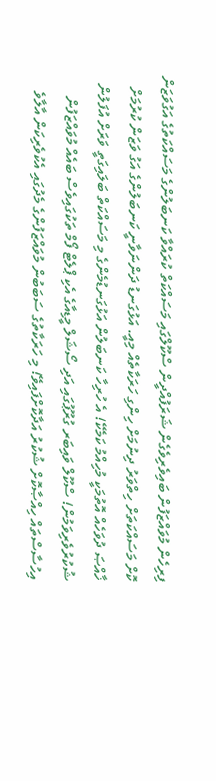ފިރިހެން މުވައްޒަފުން ބައިވެރިވެގެން ޝަރަފުއްދީން ސްކޫލްގައި މަސައްކަތް ކުރައްވާ ކަނބަލުންގެ މަސައްކަތުގެ އަގުވަޒަން ކޮށް މަސައްކަތަށް ހިތްވަރު ދިނުމަށް ހިންގި ހަރަކާތެއް މިއީ. އަޅުގަނޑު ދަންނަވާނީ ކަނބަލުންގެ އަގު ވަޒަން ކުރުމަށް ޚާއްޞަ ދުވަހެއް އޮތުމަކީ މުހިއްމު ކަމެކޭ! އެ ހުރިހާ ކަނބަލުން އަޅުގަނޑުމެންގެ މި މަސައްކަތް ބަލައިގަތީ ވަރަށް އުފަލުން ޝުކުރުވެރިވަމުން! ސްކޫލް ވައިބަރ ގުރޫޕުގައި އަދި ސޯޝަލް މީޑިއާގެ އެކި ޕްލެޓް ފޯމް ތަކުގައިވެސް ބައެއް މުވައްޒަފުން އިހުސާސްތައް ހިއްޞާކޮށް ޝުކުރު އަދާކޮށްފައިވޭ! މި ހަރަކާތުގެ ސަބަބުން މުވައްޒަފުންގެ މެދުގައި އެކުވެރިކަން އާލާވެ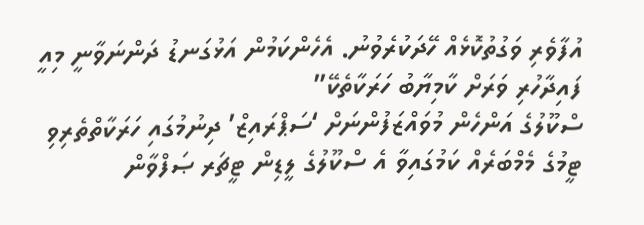އުފާވެރި ވަގުތުކޮޅެއް ހޭދަކުރެވުނު. އެހެންކަމުން އަޅުގަނޑު ދަންނަވާނީ މިއީ ފައިދާހުރި ވަރަށް ކާމިޔާބު ހަރަކާތެކޭ”
ސްކޫލުގެ އަންހެން މުވައްޒަފުންނަށް ‘ސަޕްރައިޒް’ ދިނުމުގައި ހަރަކާތްތެރިވި ޓީމުގެ މެމްބަރެއް ކަމުގައިވާ އެ ސްކޫލުގެ ލީޑިން ޓީޗަރ ޞަފްވާން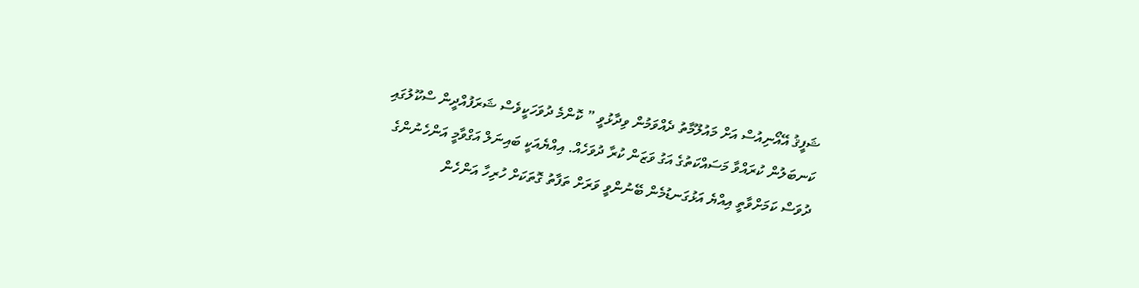ޝަފީޤު އޭއޯނިއުސް އަށް މައުލޫމާތު ދެއްވަމުން ވިދާޅުވީ ” ކޮންމެ ދުވަހަކީވެސް ޝަރަފުއްދީން ސްކޫލުގައި ކަނބަލުން ކުރައްވާ މަސައްކަތުގެ އަގު ވަޒަން ކުރާ ދުވަހެއް. އިއްޔެއަކީ ބައިނަލް އަގްވާމީ އަންހެނުންގެ ދުވަސް ކަމަށްވާތީ އިއްޔެ އަޅުގަނޑުމެން ބޭނުންވީ ވަރަށް ތަފާތު ގޮތަކަށް ހުރިހާ އަންހެން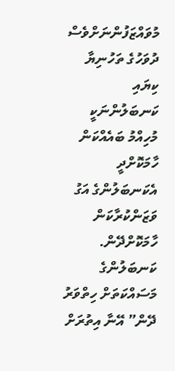މުވައްޒަފުންނަށްވެސް ދުވަހުގެ ތަހުނިޔާ ކިޔައި ކަނބަލުންނަކީ މުހިއްމު ބައެއްކަން ހާމަކޮށްދީ އެކަނބަލުންގެ އަގު ވަޒަންކުރާކަން ހާމަކޮށްދޭން. ކަނބަލުންގެ މަސައްކަތަށް ހިތްވަރު ދޭން” އޭނާ އިތުރަށް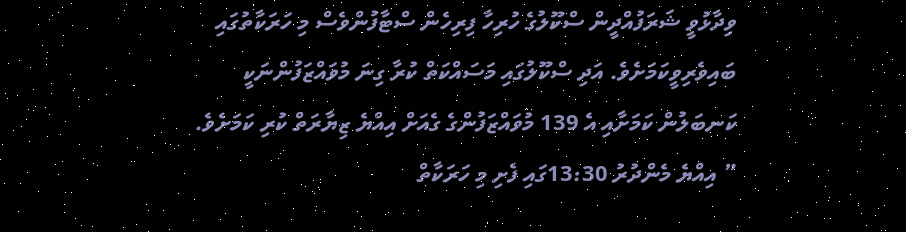ވިދާޅުވީ ޝަރަފުއްދީން ސްކޫލުގެ ހުރިހާ ފިރިހެން ސްޓާފުންވެސް މި ހަރަކާތުގައި ބައިވެރިވީކަމަށެވެ. އަދި ސްކޫލުގައި މަސައްކަތް ކުރާ ގިނަ މުވައްޒަފުންނަކީ ކަނބަލުން ކަމަށާއި އެ 139 މުވައްޒަފުންގެ ގެއަށް އިއްޔެ ޒިޔާރަތް ކުރި ކަމަށެވެ. ” އިއްޔެ މެންދުރު 13:30ގައި ފެށި މި ހަރަކާތް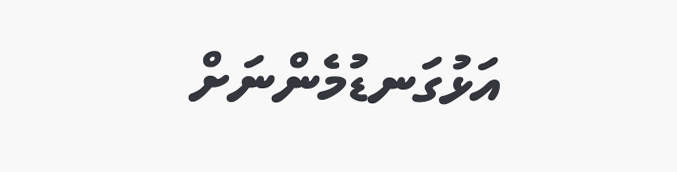އަޅުގަނޑުމެންނަށް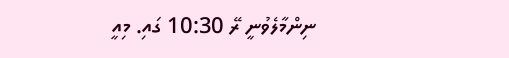ނިންމާލެވުނީ ރޭ 10:30 ގައި. މިއީ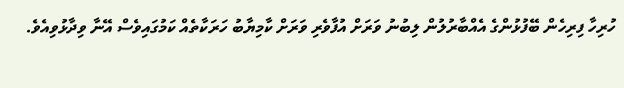ހުރިހާ ފިރިހެން ބޭފުޅުންގެ އެއްބާރުލުން ލިބުނު ވަރަށް އުފާވެރި ވަރަށް ކާމިޔާބު ހަރަކާތެއް ކަމުގައިވެސް އޭނާ ވިދާޅުވިއެވެ.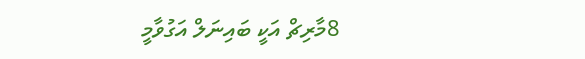8މާރިޗް އަކީ ބައިނަލް އަގުވާމީ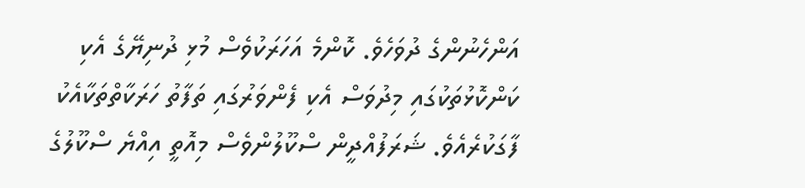އަންހެނުންގެ ދުވަހެވެ. ކޮންމެ އަހަރަކުވެސް މުޅި ދުނިޔޭގެ އެކި ކަންކޮޅުތަކުގައި މިދުވަސް އެކި ފެންވަރުގައި ތަފާތު ހަރަކާތްތަކާއެކު ފާގަކުރެއެވެ. ޝަރަފުއްދީން ސްކޫލުންވެސް މިއޮތީ އިއްޔެ ސްކޫލުގެ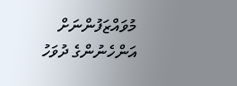މުވައްޒަފުންނަށް އަންހެނުންގެ ދުވަހު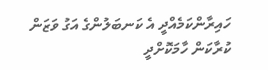ހައިރާންކަމެއްދީ އެ ކަނބަލުންގެ އަގު ވަޒަން ކުރާކަން ހާމަކޮށްދީ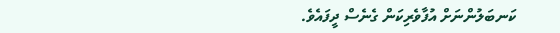ކަނބަލުންނަށް އުފާވެރިކަން ގެނެސް ދީފައެވެ.